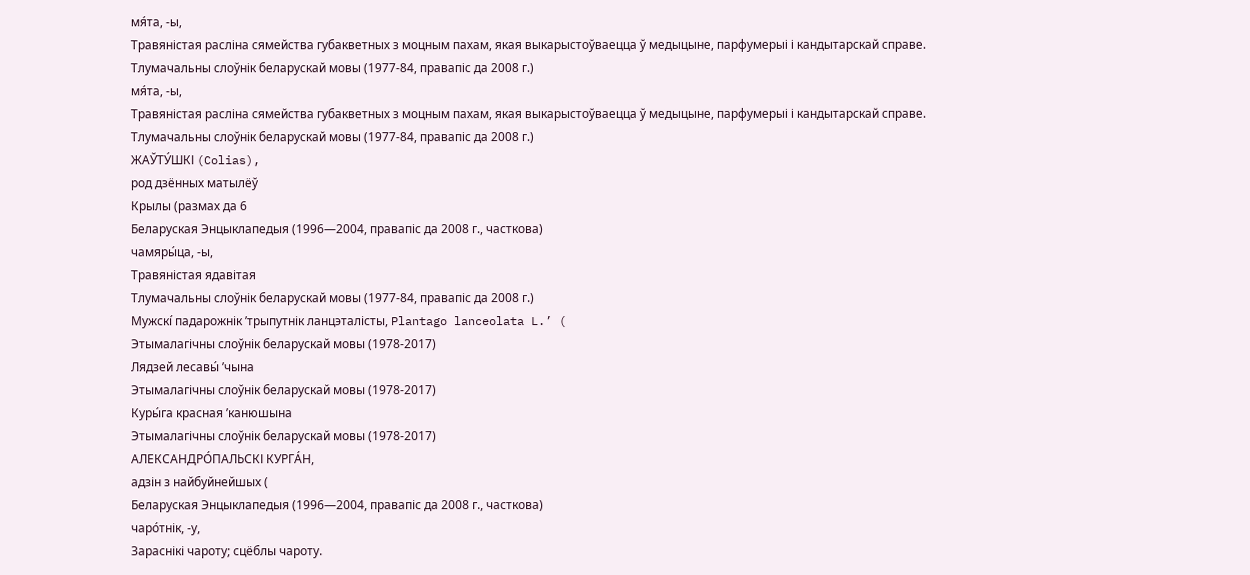мя́та, ‑ы,
Травяністая расліна сямейства губакветных з моцным пахам, якая выкарыстоўваецца ў медыцыне, парфумерыі і кандытарскай справе.
Тлумачальны слоўнік беларускай мовы (1977-84, правапіс да 2008 г.)
мя́та, ‑ы,
Травяністая расліна сямейства губакветных з моцным пахам, якая выкарыстоўваецца ў медыцыне, парфумерыі і кандытарскай справе.
Тлумачальны слоўнік беларускай мовы (1977-84, правапіс да 2008 г.)
ЖАЎТУ́ШКІ (Colias),
род дзённых матылёў
Крылы (размах да 6
Беларуская Энцыклапедыя (1996—2004, правапіс да 2008 г., часткова)
чамяры́ца, ‑ы,
Травяністая ядавітая
Тлумачальны слоўнік беларускай мовы (1977-84, правапіс да 2008 г.)
Мужскі́ падарожнік ’трыпутнік ланцэталісты, Plantago lanceolata L.’ (
Этымалагічны слоўнік беларускай мовы (1978-2017)
Лядзей лесавы́ ’чына
Этымалагічны слоўнік беларускай мовы (1978-2017)
Куры́га красная ’канюшына
Этымалагічны слоўнік беларускай мовы (1978-2017)
АЛЕКСАНДРО́ПАЛЬСКІ КУРГА́Н,
адзін з найбуйнейшых (
Беларуская Энцыклапедыя (1996—2004, правапіс да 2008 г., часткова)
чаро́тнік, ‑у,
Зараснікі чароту; сцёблы чароту.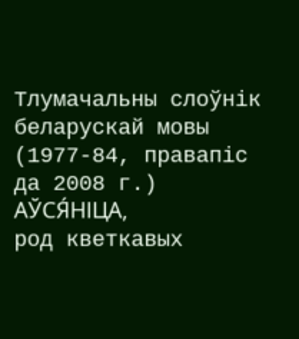Тлумачальны слоўнік беларускай мовы (1977-84, правапіс да 2008 г.)
АЎСЯ́НІЦА,
род кветкавых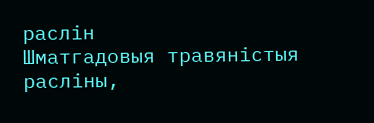раслін
Шматгадовыя травяністыя расліны,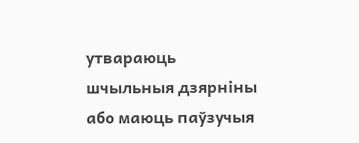утвараюць шчыльныя дзярніны або маюць паўзучыя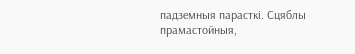падземныя парасткі. Сцяблы прамастойныя,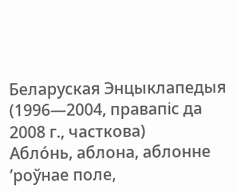Беларуская Энцыклапедыя (1996—2004, правапіс да 2008 г., часткова)
Абло́нь, аблона, аблонне ’роўнае поле,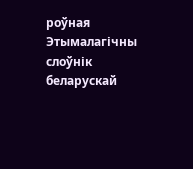роўная
Этымалагічны слоўнік беларускай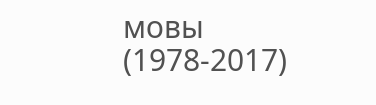мовы (1978-2017)